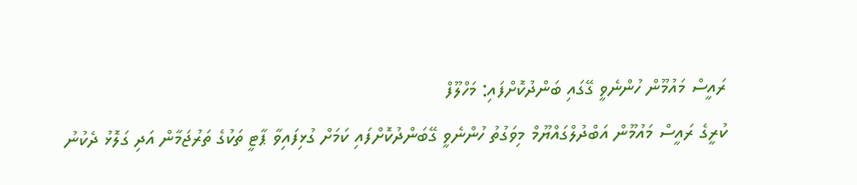ރައީސް މައުމޫން ހުންނެވީ ގޭގައި ބަންދުކޮށްފައި: މަހްލޫފް
ކުރީގެ ރައީސް މައުމޫން އަބްދުލްގައްޔޫމް މިވަގުތު ހުންނެވީ ގޭބަންދުކޮށްފައި ކަމަށް ގުޅިފައިވާ ޕާޓީ ތަކުގެ ތަރުޖަމާން އަދި ގަލޮޅު ދެކުނު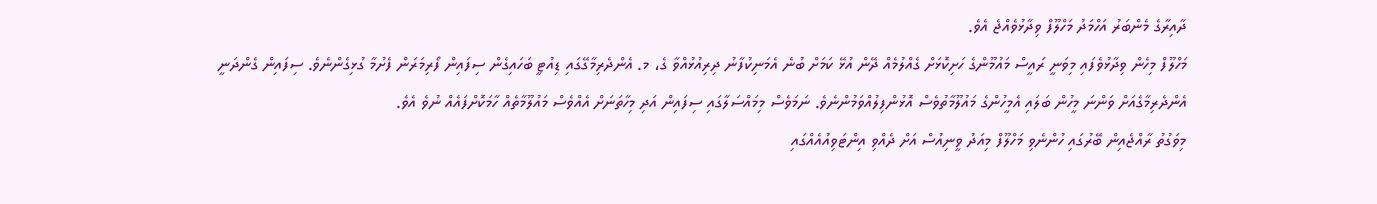ދާއިރާގެ މެންބަރު އަހްމަދު މަހްލޫފް ވިދާޅުވެއްޖެ އެވެ.
މަހްލޫފް މިހެން ވިދާޅުވެފައި މިވަނީ ރައީސް މައުމޫންގެ ހަށިކޮޅަށް ގެއްލުމެއް ދޭން އުޅޭ ކަމަށް ބުނެ އެމަނިކުފާނު ދިރިއުޅުއްވާ ގެ، މ. އެންދެރިމާގޭގައި ޑިއުޓީ ބަހައިގެން ސިފައިން ފޯރިމަރަން ފެށުމާ ގުޅިގެންނެވެ. ސިފައިން ގެންދަނީ އެންދެރިމާގެއަށް ވަންނަ މީހުން ބަލައި އެމީހުންގެ މައުލޫމާތުވެސް އޮޅުންފިލުއްވަމުންނެވެ. ނަމަވެސް މިމައްސަލާގައި ސިފައިން އަދި މިހާތަނަށް އެއްވެސް މައުލޫމާތެއް ހާމަކޮށްފައެއް ނުވެ އެވެ.
މިވަގުތު ރާއްޖެއިން ބޭރުގައި ހުންނެވި މަހްލޫފް މިއަދު ވީނިއުސް އަށް ދެއްވި އިންޓަވިއުއެއްގައި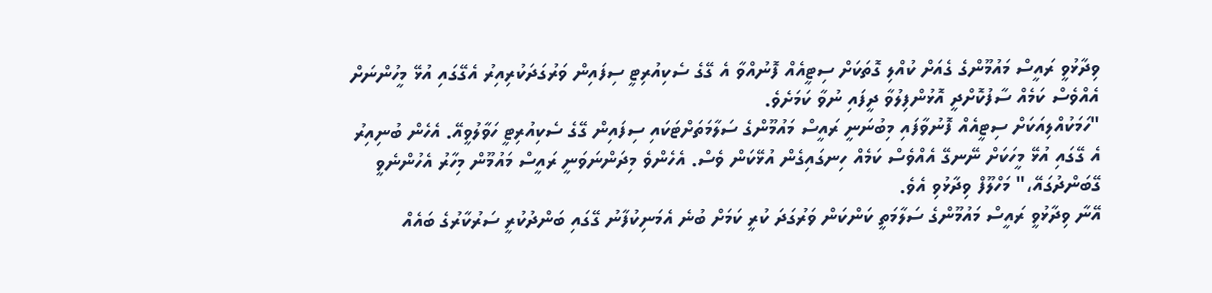ވިދާޅުވީ ރައީސް މައުމޫންގެ ގެއަށް ކުއްލި ގޮތަކަށް ސިޓީއެއް ފޮނުއްވާ އެ ގޭގެ ސެކިއުރިޓީ ސިފައިން ވަރުގަދަކުރިއިރު އެގޭގައި އުޅޭ މީހުންނަށް އެއްވެސް ކަމެއް ސާފުކޮށްދީ އޮޅުންފިލުވާ ދީފައި ނުވާ ކަމަށެވެ.
"ހަމަކުއްލިއަކަށް ސިޓީއެއް ފޮނުވާފައި މިބުނަނީ ރައީސް މައުމޫންގެ ސަލާމަތަށްޓަކައި ސިފައިން ގޭގެ ސެކިއުރިޓީ ހަވާލުވީއޭ. އެހެން ބުނިއިރު އެ ގޭގައި އުޅޭ މީހަކަށް ނޭނގޭ އެއްވެސް ކަމެއް ހިނގައިގެން އުޅޭކަން ވެސް. އެހެންވެ މިދަންނަވަނީ ރައީސް މައުމޫން މިހާރު އެހުންނެވީ ގޭބަންދުގައޭ،" މަހްލޫފް ވިދާޅުވި އެވެ.
އޭނާ ވިދާޅުވީ ރައީސް މައުމޫންގެ ސަލާމަތީ ކަންކަން ވަރުގަދަ ކުރީ ކަމަށް ބުނެ އެމަނިކުފާނު ގޭގައި ބަންދުކުރީ ސަރުކާރުގެ ބައެއް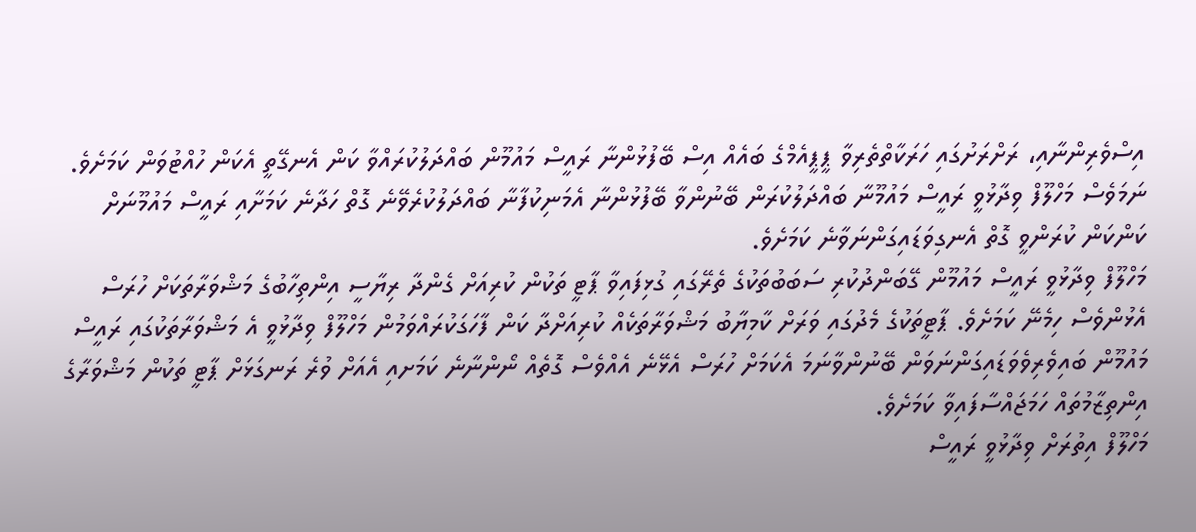އިސްވެރިންނާއި، ރަށްރަށުގައި ހަރަކާތްތެރިވާ ޕީޕީއެމްގެ ބައެއް އިސް ބޭފުޅުންނާ ރައީސް މައުމޫން ބައްދަލުކުރައްވާ ކަން އެނގޭތީ އެކަން ހުއްޓުވަން ކަމަށެވެ. ނަމަވެސް މަހްލޫފް ވިދާޅުވީ ރައީސް މައުމޫނާ ބައްދަލުކުރަން ބޭނުންވާ ބޭފުޅުންނާ އެމަނިކުފާނާ ބައްދަލުކުރެވޭނެ ގޮތް ހަދާނެ ކަމަށާއި ރައީސް މައުމޫނަށް ކަންކަން ކުރަންވީ ގޮތް އެނގިވަޑައިގަންނަވާނެ ކަމަށެވެ.
މަހްލޫފް ވިދާޅުވީ ރައީސް މައުމޫން ގޭބަންދުކުރި ސަބަބުތަކުގެ ތެރޭގައި ގުޅިފައިވާ ޕާޓީ ތަކުން ކުރިއަށް ގެންދާ ރިޔާސީ އިންތިހާބުގެ މަޝްވަރާތަކަށް ހުރަސް އެޅުންވެސް ހިމެނޭ ކަމަށެވެ. ޕާޓީތަކުގެ މެދުގައި ވަރަށް ކާމިޔާބު މަޝްވަރާތަކެއް ކުރިއަށްދާ ކަން ފާހަގަކުރައްވަމުން މަހްލޫފް ވިދާޅުވީ އެ މަޝްވަރާތަކުގައި ރައީސް މައުމޫން ބައިވެރިވެވަޑައިގަންނަވަން ބޭނުންވާނަމަ އެކަމަށް ހުރަސް އެޅޭނެ އެއްވެސް ގޮތެއް ނޯންނާނެ ކަމަށއި އެއަށް ވުރެ ރަނގަޅަށް ޕާޓީ ތަކުން މަޝްވަރާގެ އިންތިޒާމުތައް ހަމަޖައްސާފައިވާ ކަމަށެވެ.
މަހްލޫފް އިތުރަށް ވިދާޅުވީ ރައީސް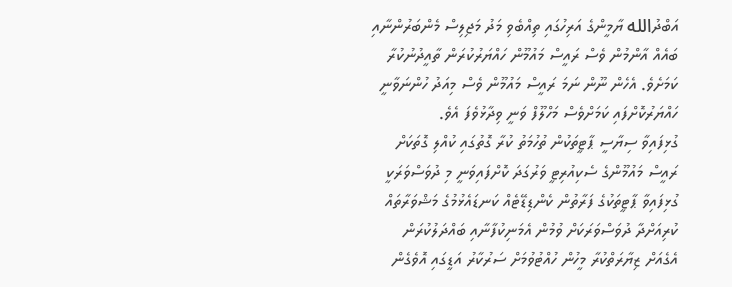އަބްދުالله ޔާމީންގެ އަރިހުގައި ތިއްބެވި މަދު މަޖިލިސް މެންބަރުންނާއި ބައެއް އާންމުން ވެސް ރައީސް މައުމޫން ހައްޔަރުކުރަން ތާއީދުނުކުރާ ކަމަށެވެ. އެހެން ނޫން ނަމަ ރައީސް މައުމޫން ވެސް މިއަދު ހުންނަވާނީ ހައްޔަރުކޮށްފައި ކަމަށްވެސް މަހްލޫފް ވަނީ ވިދާޅުވެފަ އެވެ.
ގުޅިފައިވާ ސިޔާސީ ޕާޓީތަކުން ތުހުމަތު ކުރާ ގޮތުގައި ކުއްލި ގޮތަކަށް ރައީސް މައުމޫންގެ ސެކިއުރިޓީ ވަރުގަދަ ކޮށްފައިވަނީ މި ދުވަސްވަރަކީ ގުޅިފައިވާ ޕާޓީތަކުގެ ފަރާތުން ކެންޑިޑޭޓެއް ކަނޑައެޅުމުގެ މަޝްވަރާތައް ކުރިއަށްދާ ދުވަސްވަރަކަށް ވުމުން އެމަނިކުފާނާއި ބައްދަލުކުރަން އެގެއަށް ޒިޔާރަތްކުރާ މީހުން ހުއްޓުވުމަށް ސަރުކާރު އަޑީގައި އޮވެގެން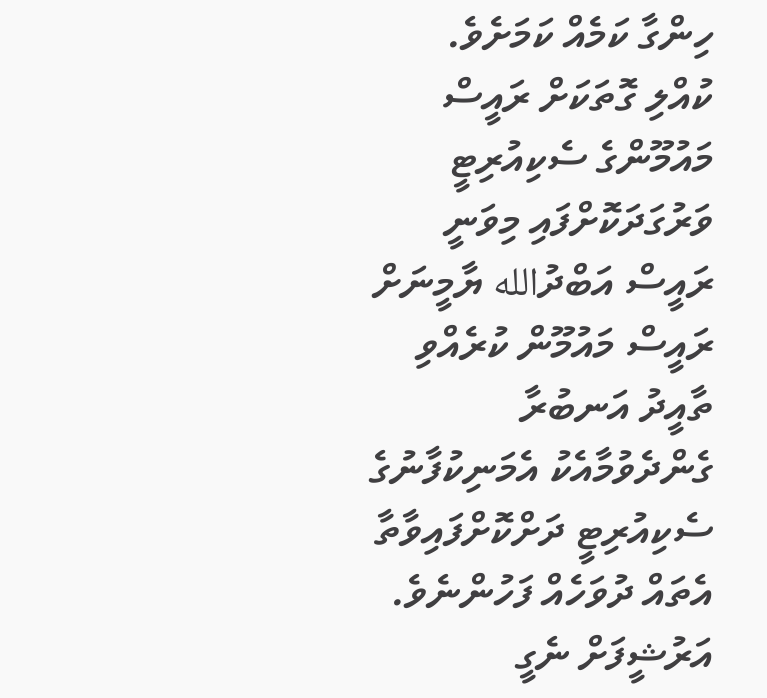ހިންގާ ކަމެއް ކަމަށެވެ.
ކުއްލި ގޮތަކަށް ރައީސް މައުމޫންގެ ސެކިއުރިޓީ ވަރުގަދަކޮށްފައި މިވަނީ ރައީސް އަބްދުالله ޔާމީނަށް ރައީސް މައުމޫން ކުރެއްވި ތާއީދު އަނބުރާ ގެންދެވުމާއެކު އެމަނިކުފާނުގެ ސެކިއުރިޓީ ދަށްކޮށްފައިވާތާ އެތައް ދުވަހެއް ފަހުންނެވެ.
އަރުޝީފަށް ނެގީ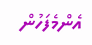އެންމެފަހުން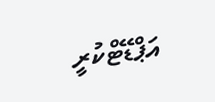އަޕްޑޭޓްކުރީ